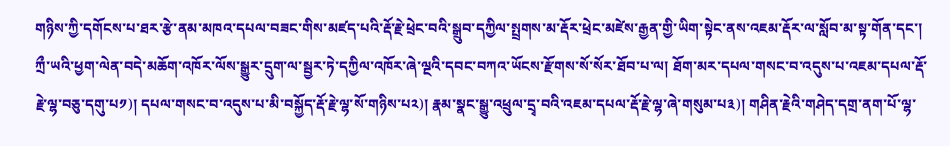གཉིས་ཀྱི་དགོངས་པ་ཐར་རྩེ་ནམ་མཁའ་དཔལ་བཟང་གིས་མཛད་པའི་རྡོ་རྗེ་ཕྲེང་བའི་སྒྲུབ་དཀྱིལ་སྤྲགས་མ་རྡོར་ཕྲེང་མཛེས་རྒྱན་གྱི་ཡིག་སྟེང་ནས་འཇམ་རྡོར་ལ་སློབ་མ་སྟ་གོན་དང་། ཀྲྀ་ཡའི་ཕྱག་ལེན་བདེ་མཆོག་འཁོར་ལོས་སྒྱུར་དྲུག་ལ་སྦྱར་ཏེ་དཀྱིལ་འཁོར་ཞེ་ལྔའི་དབང་བཀའ་ཡོངས་རྫོགས་སོ་སོར་ཐོབ་པ་ལ། ཐོག་མར་དཔལ་གསང་བ་འདུས་པ་འཇམ་དཔལ་རྡོ་རྗེ་ལྷ་བཅུ་དགུ་པ༡)། དཔལ་གསང་བ་འདུས་པ་མི་བསྐྱོད་རྡོ་རྗེ་ལྷ་སོ་གཉིས་པ༢)། རྣམ་སྣང་སྒྱུ་འཕྲུལ་དྲྭ་བའི་འཇམ་དཔལ་རྡོ་རྗེ་ལྷ་ཞེ་གསུམ་པ༣)། གཤིན་རྗེའི་གཤེད་དགྲ་ནག་པོ་ལྷ་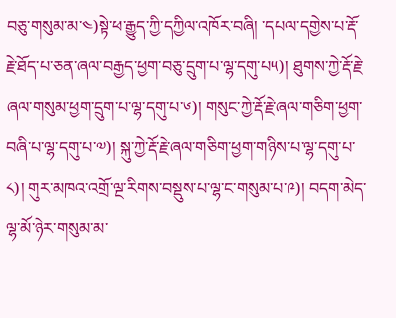བཅུ་གསུམ་མ་༤)སྟེ་ཕ་རྒྱུད་ཀྱི་དཀྱིལ་འཁོར་བཞི། ་དཔལ་དགྱེས་པ་རྡོ་རྗེ་ཐོད་པ་ཅན་ཞལ་བརྒྱད་ཕྱག་བཅུ་དྲུག་པ་ལྷ་དགུ་པ༥)། ཐུགས་ཀྱེ་རྡོ་རྗེ་ཞལ་གསུམ་ཕྱག་དྲུག་པ་ལྷ་དགུ་པ་༦)། གསུང་ཀྱེ་རྡོ་རྗེ་ཞལ་གཅིག་ཕྱག་བཞི་པ་ལྷ་དགུ་པ་༧)། སྐུ་ཀྱེ་རྡོ་རྗེ་ཞལ་གཅིག་ཕྱག་གཉིས་པ་ལྷ་དགུ་པ་༨)། གུར་མཁའ་འགྲོ་ལྔ་རིགས་བསྡུས་པ་ལྷ་ང་གསུམ་པ་༩)། བདག་མེད་ལྷ་མོ་ཉེར་གསུམ་མ་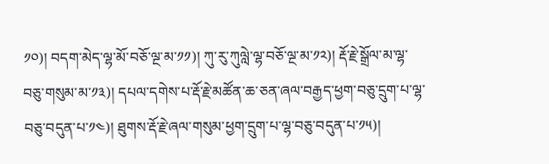༡༠)། བདག་མེད་ལྷ་མོ་བཅོ་ལྔ་མ་༡༡)། ཀུ་རུ་ཀུལླེ་ལྷ་བཅོ་ལྔ་མ་༡༢)། རྡོ་རྗེ་སྒྲོལ་མ་ལྷ་བཅུ་གསུམ་མ་༡༣)། དཔལ་དགེས་པ་རྡོ་རྗེ་མཚོན་ཆ་ཅན་ཞལ་བརྒྱད་ཕྱག་བཅུ་དྲུག་པ་ལྷ་བཅུ་བདུན་པ་༡༤)། ཐུགས་རྡོ་རྗེ་ཞལ་གསུམ་ཕྱག་དྲུག་པ་ལྷ་བཅུ་བདུན་པ་༡༥)།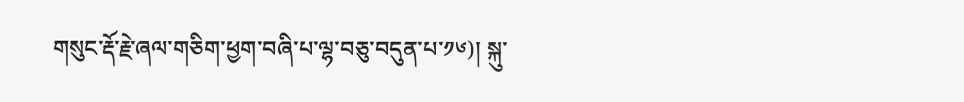གསུང་རྡོ་རྗེ་ཞལ་གཅིག་ཕྱག་བཞི་པ་ལྷ་བཅུ་བདུན་པ་༡༦)། སྐུ་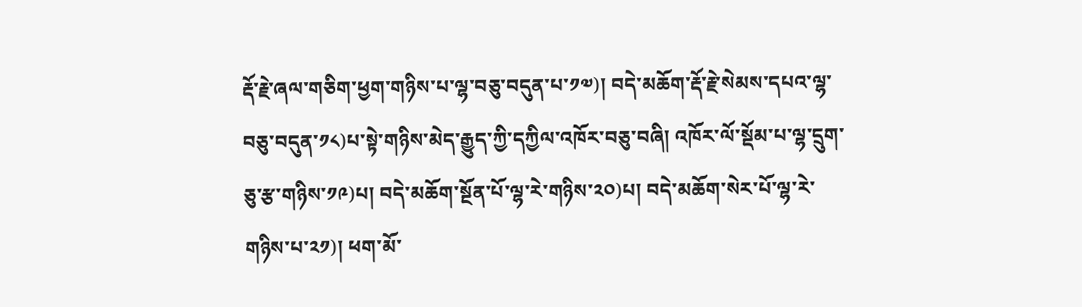རྡོ་རྗེ་ཞལ་གཅིག་ཕྱག་གཉིས་པ་ལྷ་བཅུ་བདུན་པ་༡༧)། བདེ་མཆོག་རྡོ་རྗེ་སེམས་དཔའ་ལྷ་བཅུ་བདུན་༡༨)པ་སྟེ་གཉིས་མེད་རྒྱུད་ཀྱི་དཀྱིལ་འཁོར་བཅུ་བཞི། འཁོར་ལོ་སྡོམ་པ་ལྷ་དྲུག་ཅུ་རྩ་གཉིས་༡༩)པ། བདེ་མཆོག་སྔོན་པོ་ལྷ་རེ་གཉིས་༢༠)པ། བདེ་མཆོག་སེར་པོ་ལྷ་རེ་གཉིས་པ་༢༡)། ཕག་མོ་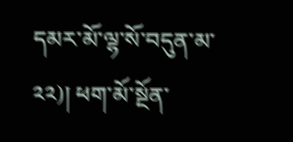དམར་མོ་ལྷ་སོ་བདུན་མ་༢༢)། ཕག་མོ་སྔོན་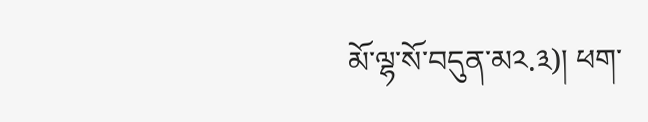མོ་ལྷ་སོ་བདུན་མ༢.༣)། ཕག་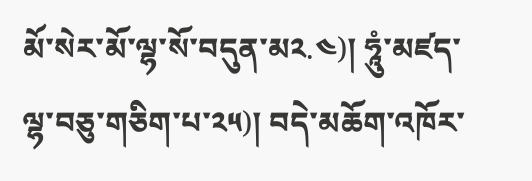མོ་སེར་མོ་ལྷ་སོ་བདུན་མ༢.༤)། ཧཱུཾ་མཛད་ལྷ་བཅུ་གཅིག་པ་༢༥)། བདེ་མཆོག་འཁོར་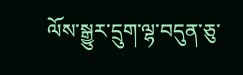ལོས་སྒྱུར་དྲུག་ལྷ་བདུན་ཅུ་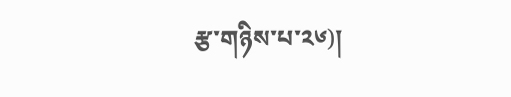རྩ་གཉིས་པ་༢༦)།